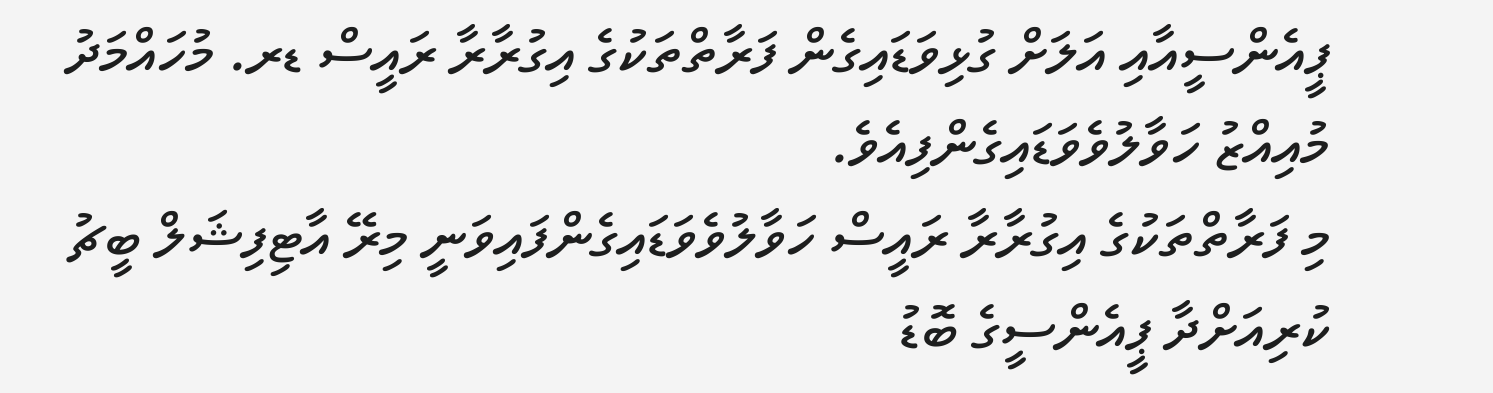ޕީއެންސީއާއި އަލަށް ގުޅިވަޑައިގެން ފަރާތްތަކުގެ އިގުރާރާ ރައީސް ޑރ. މުހައްމަދު މުއިއްޒު ހަވާލުވެވަޑައިގެންފިއެވެ.
މި ފަރާތްތަކުގެ އިގުރާރާ ރައީސް ހަވާލުވެވަޑައިގެންފައިވަނީ މިރޭ އާޓިފިޝަލް ބީޗު ކުރިއަށްދާ ޕީއެންސީގެ ބޮޑު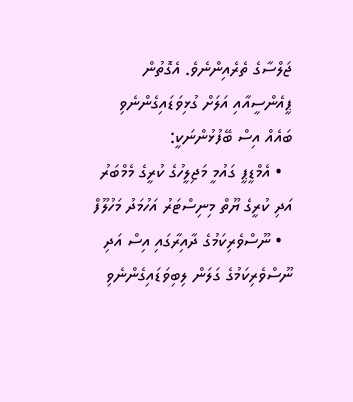ޖަލްސާގެ ތެރެއިންނެވެ. އެގޮތުން ޕީއެންސީއާއި އަލަށް ގުޅިވަޑައިގެންނެވި ބައެއް އިސް ބޭފުޅުންނަކީ:
  • އެމްޑީޕީ ގައުމީ މަޖިލީހުގެ ކުރީގެ މެމްބަރު އަދި ކުރީގެ ޔޫތް މިނިސްޓަރު އަހުމަދު މަހުލޫފް
  • ނޫސްވެރިކަމުގެ ދާއިރާގައި އިސް އަދި ނޫސްވެރިކަމުގެ ގަލަން ލިބިވަޑައިގެންނެވި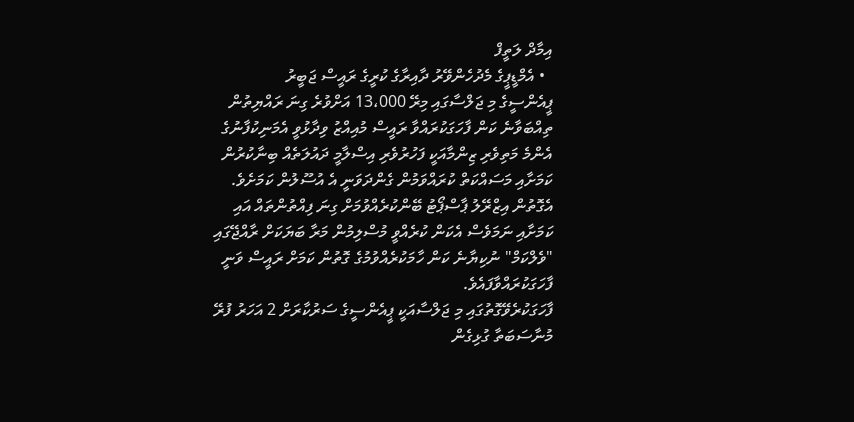އިމާދް ލަތީފް
  • އެމްޑީޕީގެ މެދުހެންވޭރު ދާއިރާގެ ކުރީގެ ރައީސް ޖަބީރު
ޕީއެންސީގެ މި ޖަލްސާގައި މިރޭ 13،000 އަށްވުރެ ގިނަ ރައްޔިތުން ތިއްބަވާނެ ކަން ފާހަގަކުރައްވާ ރައީސް މުއިއްޒު ވިދާޅުވީ އެމަނިކުފާނުގެ އެންމެ މަތިވެރި ޒިންމާއަކީ ފަހުރުވެރި އިސްލާމީ ދައުލަތެއް ބިނާކުރުން ކަމަށާއި މަސައްކަތް ކުރައްވަމުން ގެންދަވަނީ އެ އުސޫލުން ކަމަށެވެ.
އެގޮތުން އިޒްރޭލު ޕާސްޕޯޓު ބޭންކުރެއްވުމަށް ގިނަ ފިއްތުންތައް އައި ކަމަށާއި ނަމަވެސް އެކަން ކުރެއްވީ މުސްލިމުން މަރާ ބަޔަކަށް ރާއްޖޭގައި "ވެލްކަމް" ނުކިޔާނެ ކަން ހާމަކުރެއްވުމުގެ ގޮތުން ކަމަށް ރައީސް ވަނީ ފާހަގަކުރައްވާފައެވެ.
ފާހަގަކުރެވޭގޮތުގައި މި ޖަލްސާއަކީ ޕީއެންސީގެ ސަރުކާރަށް 2 އަހަރު ފުރޭ މުނާސަބަތާ ގުޅިގެން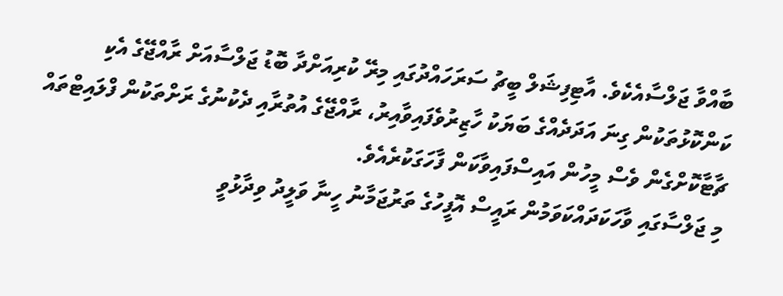ބާއްވާ ޖަލްސާއެކެވެ. އާޓިފިޝަލް ބީޗު ސަރަހައްދުގައި މިރޭ ކުރިއަށްދާ ބޮޑު ޖަލްސާއަށް ރާއްޖޭގެ އެކި ކަންކޮޅުތަކުން ގިނަ އަދަދެއްގެ ބަޔަކު ހާޒިރުވެފައިވާއިރު، ރާއްޖޭގެ އުތުރާއި ދެކުނުގެ ރަށްތަކުން ފްލައިޓްތައް ޗާޓާކޮށްގެން ވެސް މީހުން އައިސްފައިވާކަން ފާހަގަކުރެއެވެ.
މި ޖަލްސާގައި ވާހަކަދައްކަވަމުން ރައީސް އޮފީހުގެ ތަރުޖަމާނު ހީނާ ވަލީދު ވިދާޅުވީ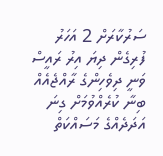ސަރުކާރަށް 2 އަހަރު ފުރިގެން ދިޔަ އިރު ރައީސް ވަނީ ދިވެހިންގެ ރާއްޖެއެއް ބިނާ ކުރެއްވުމަށް ގިނަ އަދަދެއްގެ މަސައްކަތް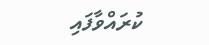ކުރައްވާފައި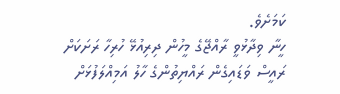ކަމަށެވެ.
ހީނާ ވިދާޅުވީ ރާއްޖޭގެ މީހުން ދިރިއުޅޭ ހުރިހާ ރަށަކަށް ރައީސް ވަޑައިގެން ރައްޔިތުންގެ ހާލު އަމިއްލަފުޅަށް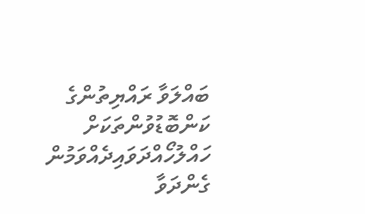ބައްލަވާ ރައްޔިތުންގެ ކަންބޮޑުވުންތަކަށް ހައްލުހޯއްދަވައިދެއްވަމުން ގެންދަވާ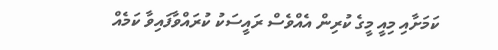ކަމަށާއި މިއީ މީގެ ކުރިން އެއްވެސް ރައީސަކު ކުރައްވާފައިވާ ކަމެއް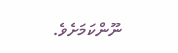ނޫންކަމަށެވެ.